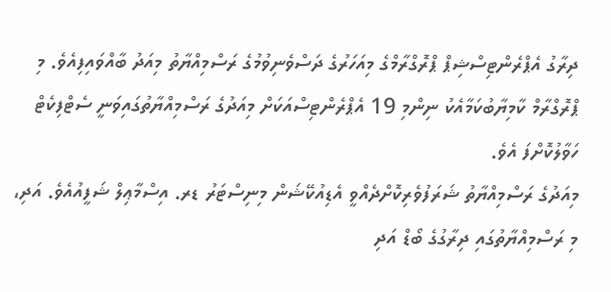ދިރާގު އެޕްރެންޓިސްޝިޕް ޕްރޮގްރާމްގެ މިއަހަރުގެ ދަސްވެނިވުމުގެ ރަސްމިއްޔާތު މިއަދު ބާއްވައިފިއެވެ. މި ޕްރޮގްރާމް ކާމިޔާބުކަމާއެކު ނިންމި 19 އެޕްރެންޓިސްއަކަށް މިއަދުގެ ރަސްމިއްޔާތުގައިވަނީ ސެޓްފިކެޓް ހަވާލުކޮށްފަ އެވެ.
މިއަދުގެ ރަސްމިއްޔާތު ޝަރަފުވެރިކޮށްދެއްވީ އެޑިއުކޭޝަން މިނިސްޓަރު ޑރ. އިސްމާޢިލް ޝަފީއުއެވެ. އަދި، މި ރަސްމިއްޔާތުގައި ދިރާގުގެ ބޯޑް އަދި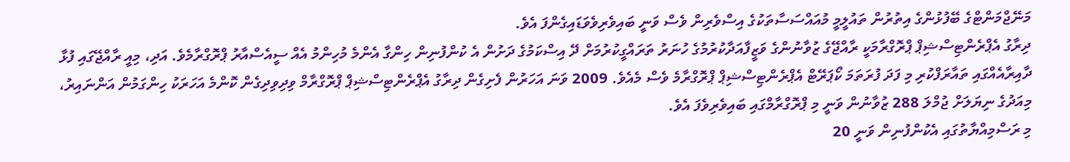މަނޭޖްމަންޓްގެ ބޭފުޅުންގެ އިތުރުން ތައުލީމީ މުއައްސަސާތަކުގެ އިސްވެރިން ވެސް ވަނީ ބައިވެރިވެވަޑައިގެންފަ އެވެ.
ދިރާގު އެޕްރެންޓިސްޝިޕް ޕްރޮގްރާމަކީ ރާއްޖޭގެ ޒުވާނުންގެ ވަޒީފާއަދާކުރުމުގެ ހުނަރު ތަރައްގީކުރުމަށް ދޭ އިސްކަމުގެ ދަށުން އެ ކުންފުނިން ހިންގާ އެންމެ މުހިންމު އެއް ސީއެސްއާރު ޕްރޮގްރާމެވެ. އަދި، މިއީ ރާއްޖޭގައި ފުޅާ ދާއިރާއެއްގައި ތައާރަފްކުރި މި ފަދަ ފުރަތަމަ ކޯޕަރޭޓް އެޕްރެންޓިސްޝިޕް ޕްރޮގްރާމެ ވެސް މެއެވެ. 2009 ވަނަ އަހަރުން ފެށިގެން ދިރާގު އެޕްރެންޓިސްޝިޕް ޕްރޮގްރާމް ވިދިވިދިގެން ކޮންމެ އަހަރަކު ހިންގަމުން އަންނައިރު، މިއަދުގެ ނިޔަލަށް ޖުމްލަ 288 ޒުވާނުން ވަނީ މި ޕްރޮގްރާމްގައި ބައިވެރިވެފަ އެވެ.
މި ރަސްމިއްޔާތުގައި އެކުންފުނިން ވަނީ 20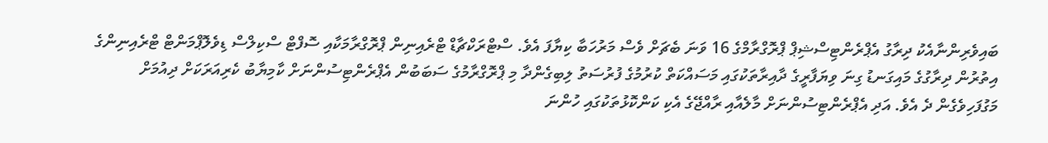ބައިވެރިންނާއެކު ދިރާގު އެޕްރެންޓިސްޝިޕް ޕްރޮގްރާމްގެ 16 ވަނަ ބެޗަށް ވެސް މަރުހަބާ ކިޔާފަ އެވެ. ސްޓްރަކްޗާޑް ޓްރެއިނިން ޕްރޮގްރާމަކާއި ސޮފްޓް ސްކިލްސް ޑިވެލޮޕްމަންޓް ޓްރެއިނިންގެ އިތުރުން ދިރާގުގެ މައިގަނޑު ގިނަ ވިޔަފާރީގެ ދާއިރާތަކުގައި މަސައްކަތް ކުރުމުގެ ފުރުސަތު ލިބިގެންދާ މި ޕްރޮގްރާމުގެ ސަބަބުން އެޕްރެންޓިސުންނަށް ކާމިޔާބު ކެރިއަރަކަށް ދިއުމަށް މަގުފަހިވެގެން ދެ އެވެ. އަދި އެޕްރެންޓިސުންނަށް މާލެއާއި ރާއްޖޭގެ އެކި ކަންކޮޅުތަކުގައި ހުންނަ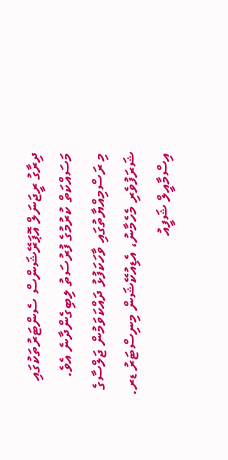ދިރާގު ރީޖަނަލް އޮޕަރޭޝަންސް ސެންޓަރުތަކުގައި މަސައްކަތް ކުރުމުގެ ފުރުސަތު ލިބިގެންދާނެ އެވެ.
މި ރަސްމިއްޔާތުގައި ވާހަކަފުޅު ދައްކަވަމުން ޖަލްސާގެ ޝަރަފުވެރި މެހެމާނު، އެޑިއުކޭޝަން މިނިސްޓަރު ޑރ. އިސްމާއީލް ޝަފީއު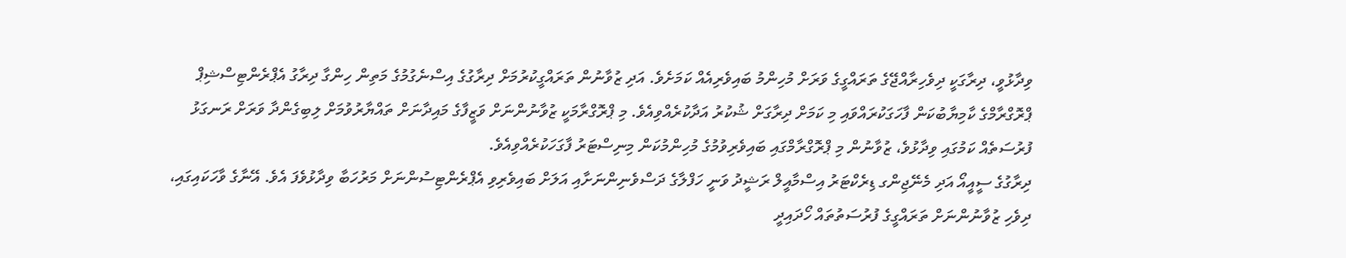ވިދާޅުވީ، ދިރާގަކީ ދިވެހިރާއްޖޭގެ ތަރައްގީގެ ވަރަށް މުހިންމު ބައިވެރިއެއް ކަމަށެވެ. އަދި ޒުވާނުން ތަރައްގީކުރުމަށް ދިރާގުގެ އިސްނެގުމުގެ މަތިން ހިންގާ ދިރާގު އެޕްރެންޓިސްޝިޕް ޕްރޮގްރާމްގެ ކާމިޔާބުކަން ފާހަގަކުރައްވައި މި ކަމަށް ދިރާގަށް ޝުކުރު އަދާކުރެއްވިއެވެ. މި ޕްރޮގްރާމަކީ ޒުވާނުންނަށް ވަޒީފާގެ މައިދާނަށް ތައްޔާރުވުމަށް ލިބިގެންދާ ވަރަށް ރަނގަޅު ފުރުސަތެއް ކަމުގައި ވިދާޅުވެ، ޒުވާނުން މި ޕްރޮގްރާމްގައި ބައިވެރިވުމުގެ މުހިންމުކަން މިނިސްޓަރު ފާގަހަކުރެއްވިއެވެ.
ދިރާގުގެ ސީއީއޯ އަދި މެނޭޖިންގ ޑިރެކްޓަރު އިސްމާއީލް ރަޝީދު ވަނީ ހަފްލާގެ ދަސްވެނިންނަށާއި އަލަށް ބައިވެރިވި އެޕްރެންޓިސުންނަށް މަރުހަބާ ވިދާޅުވެފަ އެވެ. އޭނާގެ ވާހަކައިގައި، ދިވެހި ޒުވާނުންނަށް ތަރައްގީގެ ފުރުސަތުތައް ހޯދައިދީ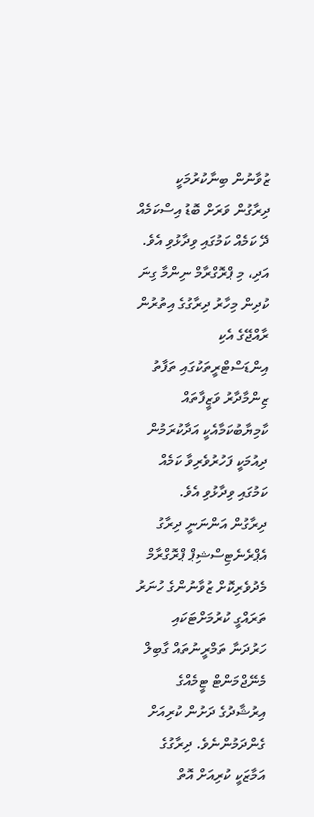ޒުވާނުން ބިނާކުރުމަކީ ދިރާގުން ވަރަށް ބޮޑު އިސްކަމެއް ދޭ ކަމެއް ކަމުގައި ވިދާޅުވި އެވެ. އަދި، މި ޕްރޮގްރާމް ނިންމާ ގިނަ ކުދިން މިހާރު ދިރާގުގެ އިތުރުން ރާއްޖޭގެ އެކި އިންޑަސްޓްރީތަކުގައި ތަފާތު ޒިންމާދާރު ވަޒީފާތައް ކާމިޔާބުކަމާއެކީ އަދާކުރަމުން ދިއުމަކީ ފަހުރުވެރިވާ ކަމެއް ކަމުގައި ވިދާޅުވި އެވެ.
ދިރާގުން އަންނަނީ ދިރާގު އެޕްރެނެޓިސްޝިޕް ޕްރޮގްރާމް މެދުވެރިކޮށް ޒުވާނުންގެ ހުނަރު ތަރައްގީ ކުރުމަށްޓަކައި ހަރުދަނާ ތަމްރީނުތައް ގާބިލް މެނޭޖްމަންޓް ޓީމެއްގެ އިރުޝާދުގެ ދަށުން ކުރިއަށް ގެންދަމުންނެވެ. ދިރާގުގެ އަމާޒަކީ ކުރިއަށް އޮތް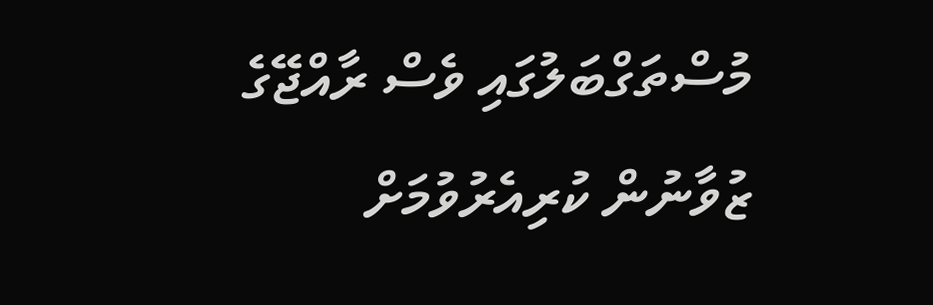މުސްތަގްބަލުގައި ވެސް ރާއްޖޭގެ ޒުވާނުން ކުރިއެރުވުމަށް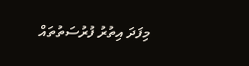މިފަދަ އިތުރު ފުރުސަތުތައް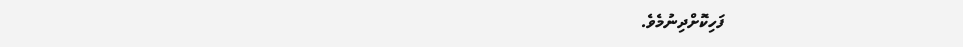ފަހިކޮށްދިނުމެވެ.